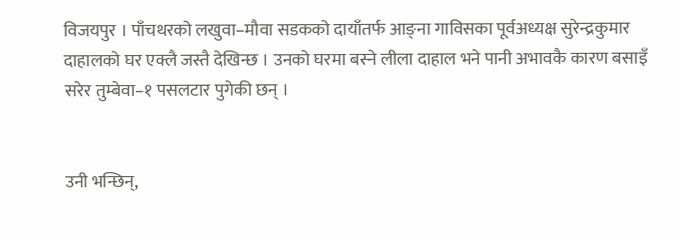विजयपुर । पाँचथरको लखुवा–मौवा सडकको दायाँतर्फ आङ्ना गाविसका पूर्वअध्यक्ष सुरेन्द्रकुमार दाहालको घर एक्लै जस्तै देखिन्छ । उनको घरमा बस्ने लीला दाहाल भने पानी अभावकै कारण बसाइँ सरेर तुम्बेवा–१ पसलटार पुगेकी छन् ।


उनी भन्छिन्,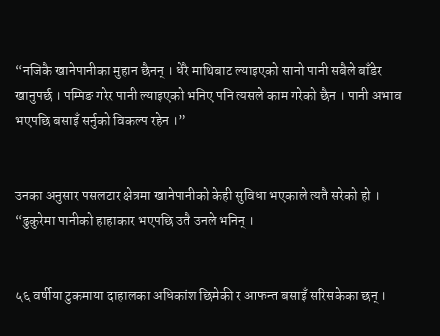“नजिकै खानेपानीका मुहान छैनन् । धेरै माथिबाट ल्याइएको सानो पानी सबैले बाँडेर खानुपर्छ । पम्पिङ गरेर पानी ल्याइएको भनिए पनि त्यसले काम गरेको छैन । पानी अभाव भएपछि बसाइँ सर्नुको विकल्प रहेन ।”


उनका अनुसार पसलटार क्षेत्रमा खानेपानीको केही सुविधा भएकाले त्यतै सरेको हो । “ढुकुरेमा पानीको हाहाकार भएपछि उतै उनले भनिन् ।


५६ वर्षीया टुकमाया दाहालका अधिकांश छिमेकी र आफन्त बसाइँ सरिसकेका छन् ।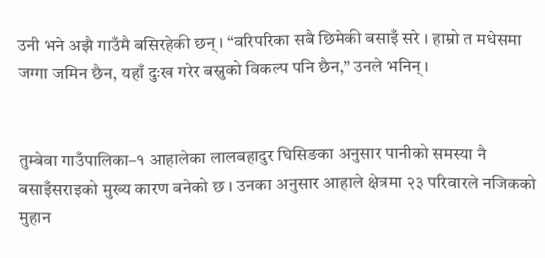उनी भने अझै गाउँमै बसिरहेकी छन् । “वरिपरिका सबै छिमेकी बसाइँ सरे । हाम्रो त मधेसमा जग्गा जमिन छैन, यहाँ दुःख गरेर बस्नुको विकल्प पनि छैन,” उनले भनिन् ।


तुम्बेवा गाउँपालिका–१ आहालेका लालबहादुर घिसिङका अनुसार पानीको समस्या नै बसाइँसराइको मुख्य कारण बनेको छ । उनका अनुसार आहाले क्षेत्रमा २३ परिवारले नजिकको मुहान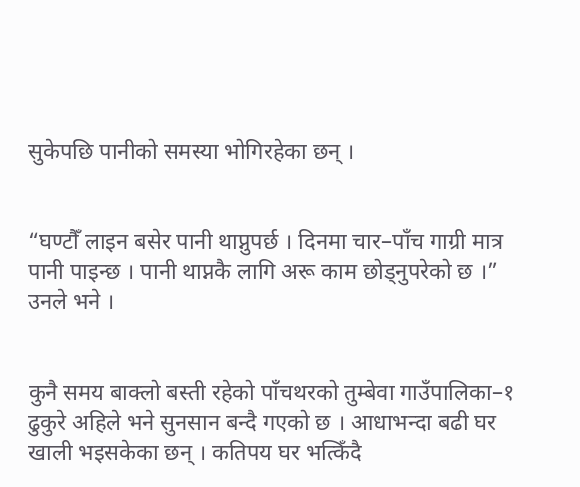सुकेपछि पानीको समस्या भोगिरहेका छन् ।


“घण्टौँ लाइन बसेर पानी थाप्नुपर्छ । दिनमा चार–पाँच गाग्री मात्र पानी पाइन्छ । पानी थाप्नकै लागि अरू काम छोड्नुपरेको छ ।” उनले भने ।


कुनै समय बाक्लो बस्ती रहेको पाँचथरको तुम्बेवा गाउँपालिका–१ ढुकुरे अहिले भने सुनसान बन्दै गएको छ । आधाभन्दा बढी घर खाली भइसकेका छन् । कतिपय घर भत्किँदै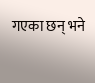गएका छन् भने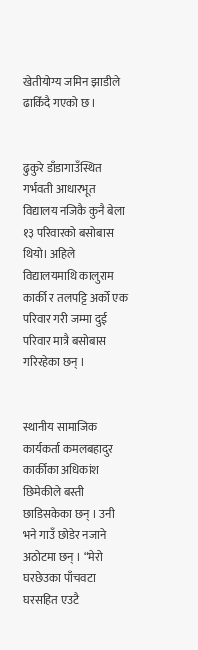खेतीयोग्य जमिन झाडीले ढाकिँदै गएको छ ।


ढुकुरे डाँडागाउँस्थित गर्भवती आधारभूत विद्यालय नजिकै कुनै बेला १३ परिवारको बसोबास थियो। अहिले विद्यालयमाथि कालुराम कार्की र तलपट्टि अर्को एक परिवार गरी जम्मा दुई परिवार मात्रै बसोबास गरिरहेका छन् ।


स्थानीय सामाजिक कार्यकर्ता कमलबहादुर कार्कीका अधिकांश छिमेकीले बस्ती छाडिसकेका छन् । उनी भने गाउँ छोडेर नजाने अठोटमा छन् । “मेरो घरछेउका पाँचवटा घरसहित एउटै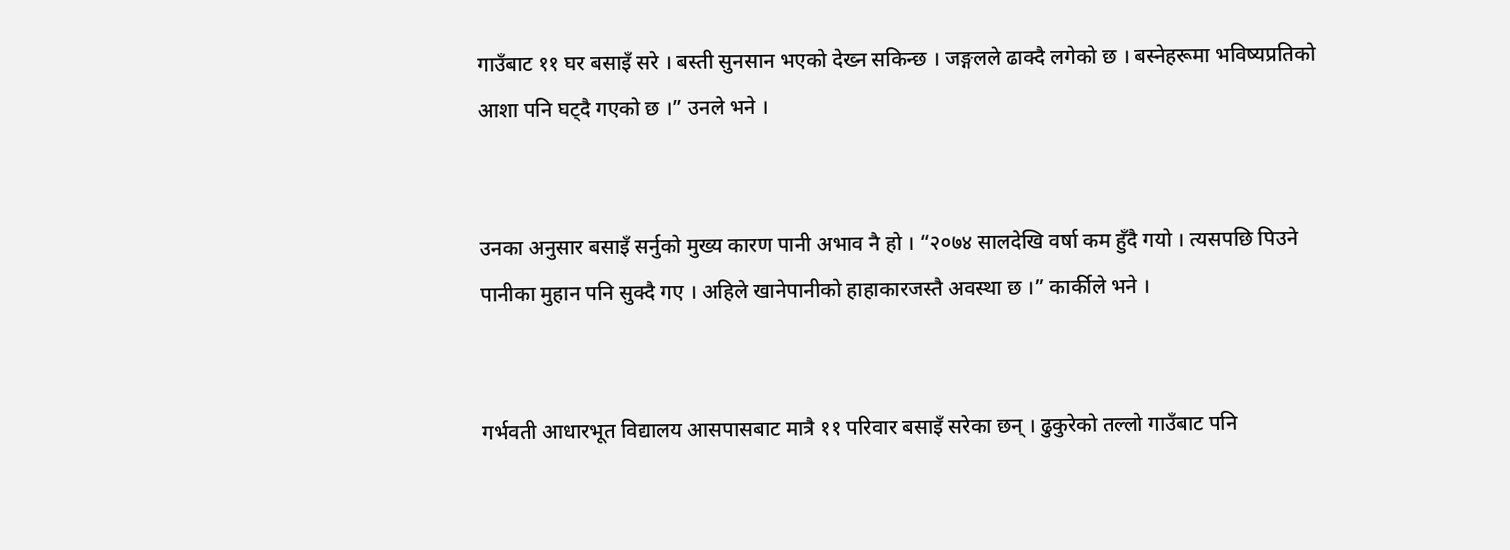गाउँबाट ११ घर बसाइँ सरे । बस्ती सुनसान भएको देख्न सकिन्छ । जङ्गलले ढाक्दै लगेको छ । बस्नेहरूमा भविष्यप्रतिको आशा पनि घट्दै गएको छ ।” उनले भने ।


उनका अनुसार बसाइँ सर्नुको मुख्य कारण पानी अभाव नै हो । “२०७४ सालदेखि वर्षा कम हुँदै गयो । त्यसपछि पिउने पानीका मुहान पनि सुक्दै गए । अहिले खानेपानीको हाहाकारजस्तै अवस्था छ ।” कार्कीले भने ।


गर्भवती आधारभूत विद्यालय आसपासबाट मात्रै ११ परिवार बसाइँ सरेका छन् । ढुकुरेको तल्लो गाउँबाट पनि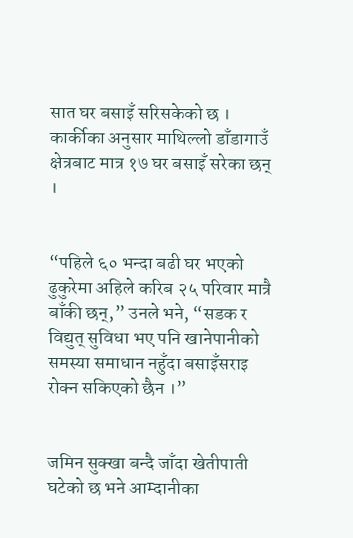सात घर बसाइँ सरिसकेको छ । कार्कीका अनुसार माथिल्लो डाँडागाउँ क्षेत्रबाट मात्र १७ घर बसाइँ सरेका छन् ।


“पहिले ६० भन्दा बढी घर भएको ढुकुरेमा अहिले करिब २५ परिवार मात्रै बाँकी छन्,” उनले भने, “सडक र विद्युत् सुविधा भए पनि खानेपानीको समस्या समाधान नहुँदा बसाइँसराइ रोक्न सकिएको छैन ।”


जमिन सुक्खा बन्दै जाँदा खेतीपाती घटेको छ भने आम्दानीका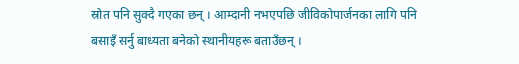स्रोत पनि सुक्दै गएका छन् । आम्दानी नभएपछि जीविकोपार्जनका लागि पनि बसाइँ सर्नु बाध्यता बनेको स्थानीयहरू बताउँछन् ।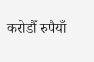करोडौँ रुपैयाँ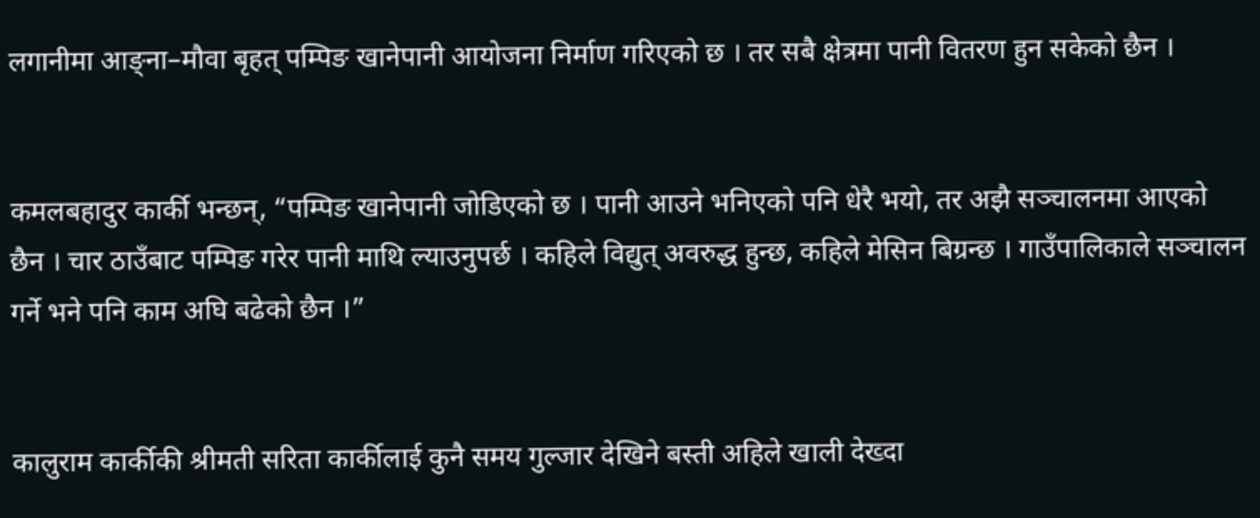लगानीमा आङ्ना–मौवा बृहत् पम्पिङ खानेपानी आयोजना निर्माण गरिएको छ । तर सबै क्षेत्रमा पानी वितरण हुन सकेको छैन ।


कमलबहादुर कार्की भन्छन्, “पम्पिङ खानेपानी जोडिएको छ । पानी आउने भनिएको पनि धेरै भयो, तर अझै सञ्चालनमा आएको छैन । चार ठाउँबाट पम्पिङ गरेर पानी माथि ल्याउनुपर्छ । कहिले विद्युत् अवरुद्ध हुन्छ, कहिले मेसिन बिग्रन्छ । गाउँपालिकाले सञ्चालन गर्ने भने पनि काम अघि बढेको छैन ।”


कालुराम कार्कीकी श्रीमती सरिता कार्कीलाई कुनै समय गुल्जार देखिने बस्ती अहिले खाली देख्दा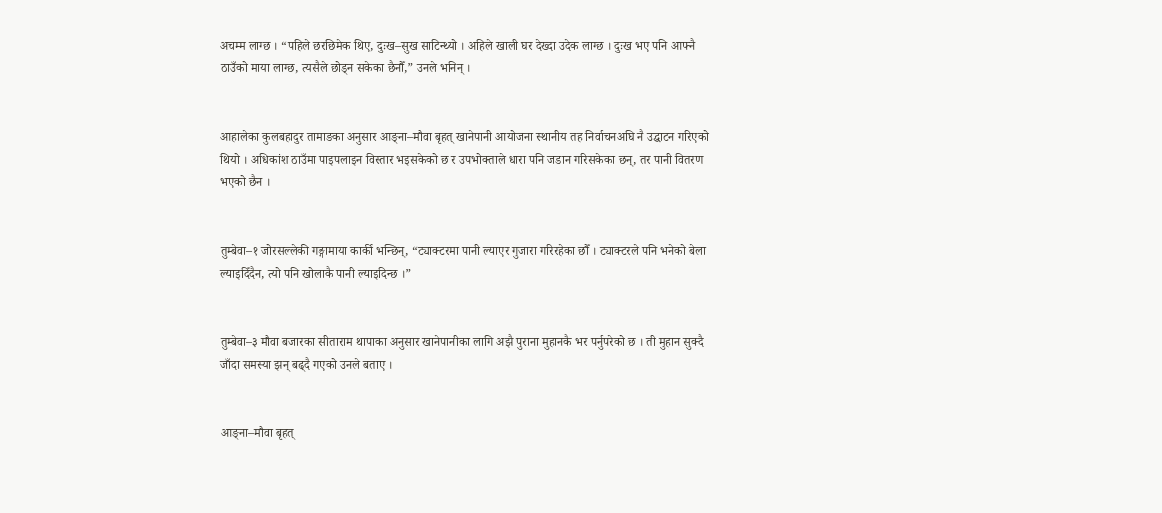अचम्म लाग्छ । “पहिले छरछिमेक थिए, दुःख–सुख साटिन्थ्यो । अहिले खाली घर देख्दा उदेक लाग्छ । दुःख भए पनि आफ्नै ठाउँको माया लाग्छ, त्यसैले छोड्न सकेका छैनौँ,” उनले भनिन् ।


आहालेका कुलबहादुर तामाङका अनुसार आङ्ना–मौवा बृहत् खानेपानी आयोजना स्थानीय तह निर्वाचनअघि नै उद्घाटन गरिएको थियो । अधिकांश ठाउँमा पाइपलाइन विस्तार भइसकेको छ र उपभोक्ताले धारा पनि जडान गरिसकेका छन्, तर पानी वितरण भएको छैन ।


तुम्बेवा–१ जोरसल्लेकी गङ्गामाया कार्की भन्छिन्, “ट्याक्टरमा पानी ल्याएर गुजारा गरिरहेका छौँ । ट्याक्टरले पनि भनेको बेला ल्याइदिँदैन, त्यो पनि खोलाकै पानी ल्याइदिन्छ ।”


तुम्बेवा–३ मौवा बजारका सीताराम थापाका अनुसार खानेपानीका लागि अझै पुराना मुहानकै भर पर्नुपरेको छ । ती मुहान सुक्दै जाँदा समस्या झन् बढ्दै गएको उनले बताए ।


आङ्ना–मौवा बृहत्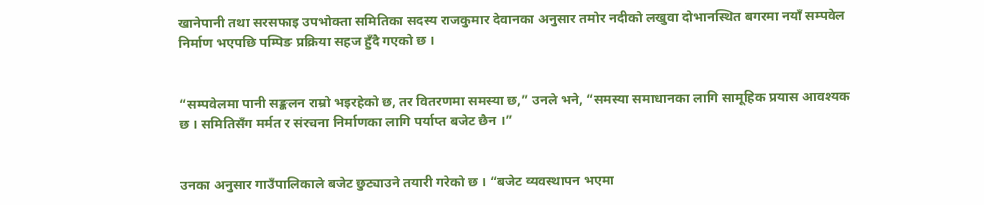खानेपानी तथा सरसफाइ उपभोक्ता समितिका सदस्य राजकुमार देवानका अनुसार तमोर नदीको लखुवा दोभानस्थित बगरमा नयाँ सम्पवेल निर्माण भएपछि पम्पिङ प्रक्रिया सहज हुँदै गएको छ ।


“सम्पवेलमा पानी सङ्कलन राम्रो भइरहेको छ, तर वितरणमा समस्या छ,” उनले भने, “समस्या समाधानका लागि सामूहिक प्रयास आवश्यक छ । समितिसँग मर्मत र संरचना निर्माणका लागि पर्याप्त बजेट छैन ।”


उनका अनुसार गाउँपालिकाले बजेट छुट्याउने तयारी गरेको छ । “बजेट व्यवस्थापन भएमा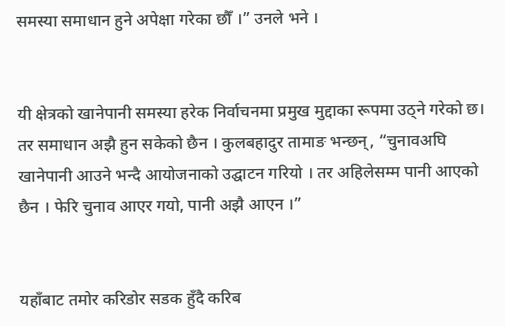समस्या समाधान हुने अपेक्षा गरेका छौँ ।” उनले भने ।


यी क्षेत्रको खानेपानी समस्या हरेक निर्वाचनमा प्रमुख मुद्दाका रूपमा उठ्ने गरेको छ। तर समाधान अझै हुन सकेको छैन । कुलबहादुर तामाङ भन्छन्, “चुनावअघि खानेपानी आउने भन्दै आयोजनाको उद्घाटन गरियो । तर अहिलेसम्म पानी आएको छैन । फेरि चुनाव आएर गयो, पानी अझै आएन ।”


यहाँबाट तमोर करिडोर सडक हुँदै करिब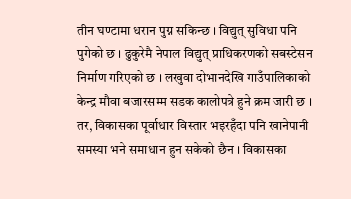तीन घण्टामा धरान पुग्न सकिन्छ । विद्युत् सुविधा पनि पुगेको छ । ढुकुरेमै नेपाल विद्युत् प्राधिकरणको सबस्टेसन निर्माण गरिएको छ । लखुवा दोभानदेखि गाउँपालिकाको केन्द्र मौवा बजारसम्म सडक कालोपत्रे हुने क्रम जारी छ । तर, विकासका पूर्वाधार विस्तार भइरहँदा पनि खानेपानी समस्या भने समाधान हुन सकेको छैन । विकासका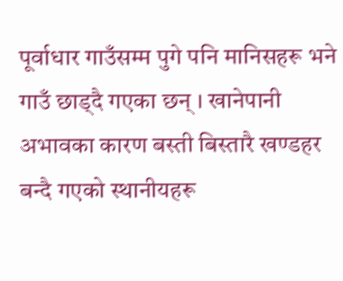पूर्वाधार गाउँसम्म पुगे पनि मानिसहरू भने गाउँ छाड्दै गएका छन् । खानेपानी अभावका कारण बस्ती बिस्तारै खण्डहर बन्दै गएको स्थानीयहरू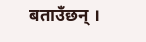बताउँछन् ।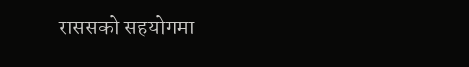राससको सहयोगमा